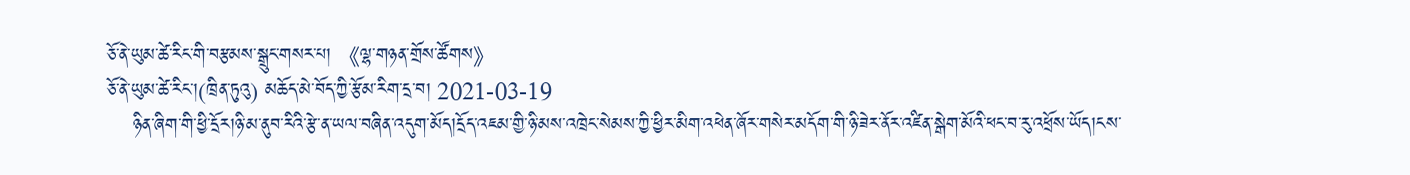ཅོ་ནེ་ཡུམ་ཚེ་རིང་གི་བརྩམས་སྒྲུང་གསར་པ། 《ལྷ་གཉན་གྲོས་ཚོགས》
ཅོ་ནེ་ཡུམ་ཚེ་རིང་།(ཁྲིན་ཏུའུ) མཆོད་མེ་བོད་ཀྱི་རྩོམ་རིག་དྲ་བ། 2021-03-19
    ཉིན་ཞིག་གི་ཕྱི་དྲོར།ཉི་མ་ནུབ་རིའི་རྩེ་ན་ཡལ་བཞིན་འདུག་མོད།དྲོད་འཇམ་གྱི་ཉི་མས་འཁྲེང་སེམས་ཀྱི་ཕྱིར་མིག་འཕེན་ཞོར་གསེར་མདོག་གི་ཉི་ཟེར་ནོར་འཛིན་སྒེག་མོའི་ཕང་བ་རུ་འཕྲོས་ཡོད།ངས་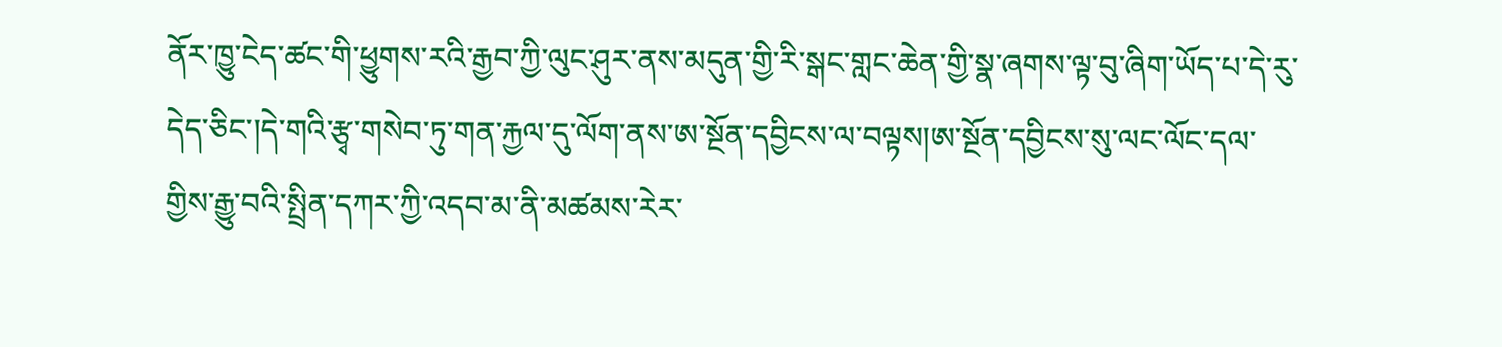ནོར་ཁྱུ་ངེད་ཚང་གི་ཕྱུགས་རའི་རྒྱབ་ཀྱི་ལུང་ཤུར་ནས་མདུན་གྱི་རི་སྒང་གླང་ཆེན་གྱི་སྣ་ཞགས་ལྟ་བུ་ཞིག་ཡོད་པ་དེ་རུ་དེད་ཅིང་།དེ་གའི་རྩྭ་གསེབ་ཏུ་གན་རྐྱལ་དུ་ལོག་ནས་ཨ་སྔོན་དབྱིངས་ལ་བལྟས།ཨ་སྔོན་དབྱིངས་སུ་ལང་ལོང་དལ་གྱིས་རྒྱུ་བའི་སྤྲིན་དཀར་ཀྱི་འདབ་མ་ནི་མཚམས་རེར་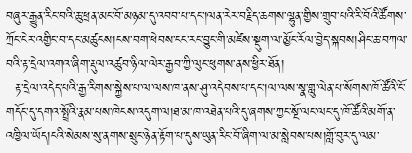བཞུར་རྒྱུན་རིང་བའི་ཆུ་ཕྲན་མང་བོ་མཉམ་དུ་འབབ་པ་དང་།ལན་རེར་བརྗིད་ཆགས་ལྷུན་གྱིས་གྲུབ་པའི་རི་བོའི་ཚོགས་ཀྲོང་ངེར་འགྱིང་བ་དང་མཚུངས།ངས་བག་ཕེབས་ངང་རང་བྱུང་གི་མཛེས་སྡུག་ལ་མྱོང་རོལ་བྱེད་སྐབས།ཤིང་ཆ་བཀལ་བའི་རྟ་དྲེལ་འགའ་ཞིག་རྡུལ་འཚུབ་ཉིལ་ལེར་རྒྱབ་ཀྱི་ལུང་ཕུགས་ནས་ཕྱིར་ཐོན།
  རྟ་དྲེལ་འདེད་པའི་རྒྱ་རིགས་སྐྱེས་པ་ལ་ལས་ཁ་ནས་ཤུ་འདེབས་པ་དང་།ལ་ལས་སྣ་གླུ་ལེན་པ་སོགས་ཁོ་ཚོའི་ངོ་གདོང་དུ་དགའ་སྤྲོའི་རྣམ་པས་ཁེངས་འདུག་ལ།ཐ་མ་ཁ་འཐེན་པའི་དུ་ཞགས་ཀྱང་སྔོ་ལང་ལང་དུ་ཁོ་ཚོའི་མགོ་ན་འཁྱིལ་ཡོད།ངའི་སེམས་སུ་ནགས་སྲུང་ཉེན་རྟོག་པ་དུས་ཡུན་རིང་བོ་ཞིག་ལ་མ་སླེབས་པས།གློ་བུར་དུ་ལམ་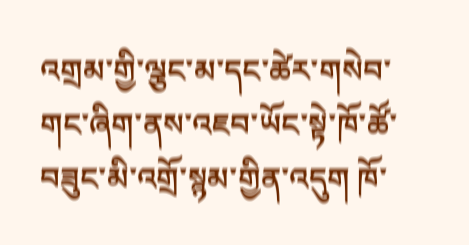འགྲམ་གྱི་ལྕང་མ་དང་ཚེར་གསེབ་གང་ཞིག་ནས་འཇབ་ཡོང་སྟེ་ཁོ་ཚོ་བཟུང་མི་འགྲོ་སྙམ་གྱིན་འདུག ཁོ་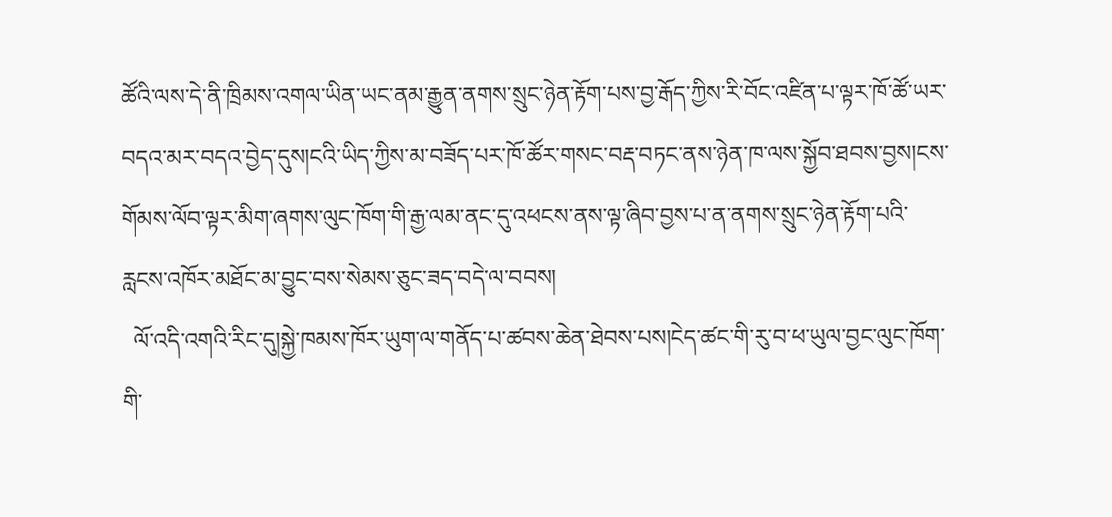ཚོའི་ལས་དེ་ནི་ཁྲིམས་འགལ་ཡིན་ཡང་ནམ་རྒྱུན་ནགས་སྲུང་ཉེན་རྟོག་པས་བྱ་རྒོད་ཀྱིས་རི་བོང་འཛིན་པ་ལྟར་ཁོ་ཚོ་ཡར་བདའ་མར་བདའ་བྱེད་དུས།ངའི་ཡིད་ཀྱིས་མ་བཟོད་པར་ཁོ་ཚོར་གསང་བརྡ་བཏང་ནས་ཉེན་ཁ་ལས་སྐྱོབ་ཐབས་བྱས།ངས་གོམས་ལོབ་ལྟར་མིག་ཞགས་ལུང་ཁོག་གི་རྒྱ་ལམ་ནང་དུ་འཕངས་ནས་ལྟ་ཞིབ་བྱས་པ་ན་ནགས་སྲུང་ཉེན་རྟོག་པའི་རླངས་འཁོར་མཐོང་མ་བྱུང་བས་སེམས་ཅུང་ཟད་བདེ་ལ་བབས།
  ལོ་འདི་འགའི་རིང་དུ།སྐྱེ་ཁམས་ཁོར་ཡུག་ལ་གནོད་པ་ཚབས་ཆེན་ཐེབས་པས།ངེད་ཚང་གི་རུ་བ་ཕ་ཡུལ་བྱང་ལུང་ཁོག་གི་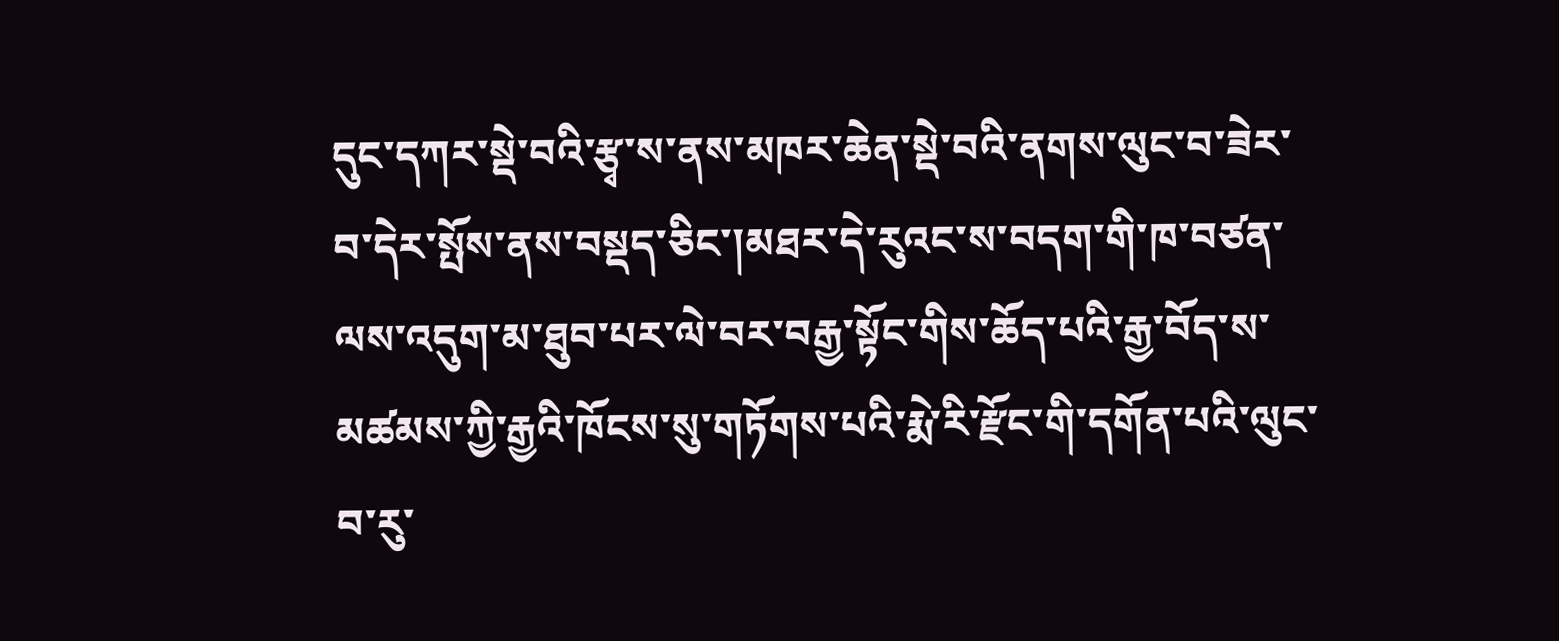དུང་དཀར་སྡེ་བའི་རྩྭ་ས་ནས་མཁར་ཆེན་སྡེ་བའི་ནགས་ལུང་བ་ཟེར་བ་དེར་སྤོས་ནས་བསྡད་ཅིང་།མཐར་དེ་རུའང་ས་བདག་གི་ཁ་བཙན་ལས་འདུག་མ་ཐུབ་པར་ལེ་བར་བརྒྱ་སྟོང་གིས་ཆོད་པའི་རྒྱ་བོད་ས་མཚམས་ཀྱི་རྒྱའི་ཁོངས་སུ་གཏོགས་པའི་རྨེ་རི་རྫོང་གི་དགོན་པའི་ལུང་བ་རུ་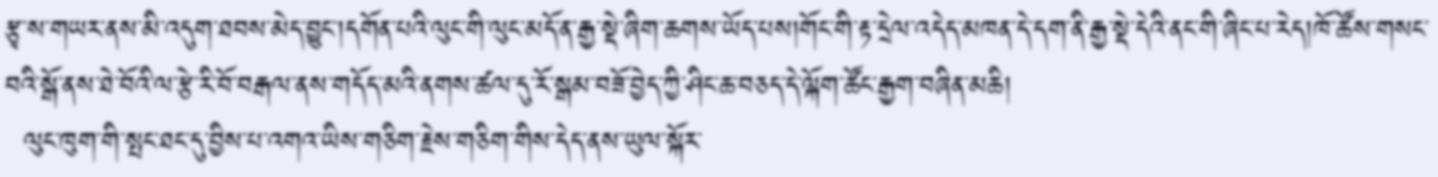རྩྭ་ས་གཡར་ནས་མི་འདུག་ཐབས་མེད་བྱུང་།དགོན་པའི་ལུང་གི་ལུང་མདོ་ན་རྒྱ་སྡེ་ཞིག་ཆགས་ཡོད་པས།གོང་གི་རྟ་དྲེལ་འདེད་མཁན་དེ་དག་ནི་རྒྱ་སྡེ་དེའི་ནང་གི་ཞིང་པ་རེད།ཁོ་ཚོས་གསང་བའི་སྒོ་ནས་ཐེ་བོའི་ལ་རྩེ་རི་བོ་བརྒལ་ནས་གདོད་མའི་ནགས་ཚལ་དུ་རོ་སྒམ་བཟོ་བྱེད་ཀྱི་ཤིང་ཆ་བཅད་དེ་ལྐོག་ཚོང་རྒྱག་བཞིན་མཆི།
  ལུང་ཁུག་གི་སྤང་ཐང་དུ་བྱིས་པ་འགའ་ཡིས་གཅིག་རྗེས་གཅིག་གིས་དེད་ནས་ཡུལ་སྐོར་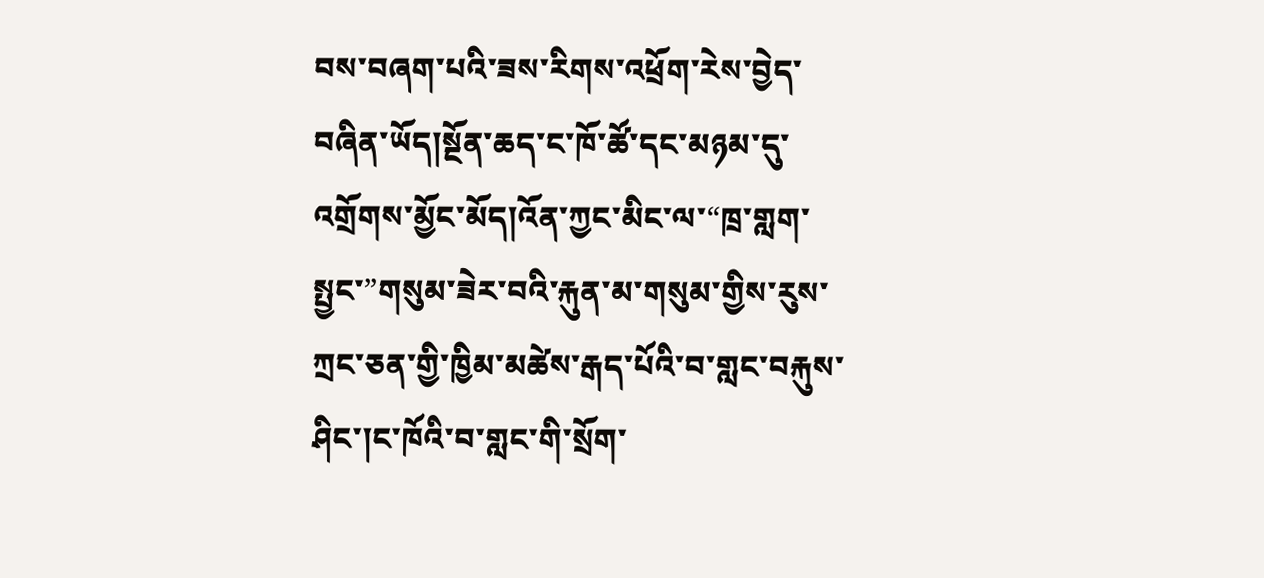བས་བཞག་པའི་ཟས་རིགས་འཕྲོག་རེས་བྱེད་བཞིན་ཡོད།སྔོན་ཆད་ང་ཁོ་ཚོ་དང་མཉམ་དུ་འགྲོགས་མྱོང་མོད།འོན་ཀྱང་མིང་ལ་“ཁྲ་གླག་སྤྱང་”གསུམ་ཟེར་བའི་རྐུན་མ་གསུམ་གྱིས་རུས་ཀྲང་ཅན་གྱི་ཁྱིམ་མཚེས་རྒད་པོའི་བ་གླང་བརྐུས་ཤིང་།ང་ཁོའི་བ་གླང་གི་སྲོག་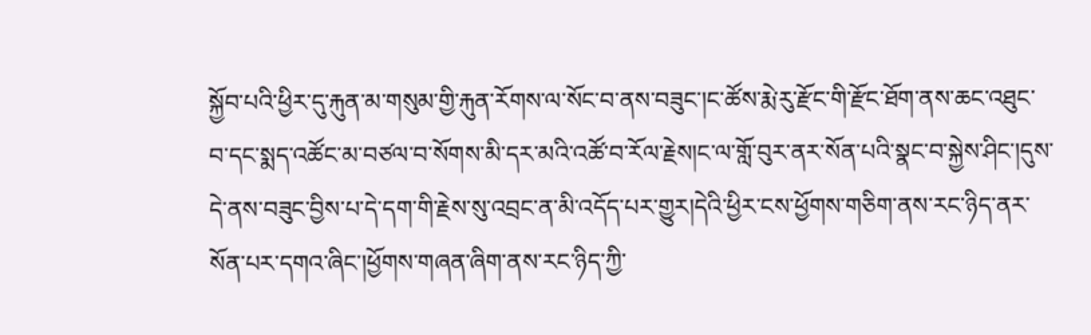སྐྱོབ་པའི་ཕྱིར་དུ་རྐུན་མ་གསུམ་གྱི་རྐུན་རོགས་ལ་སོང་བ་ནས་བཟུང་།ང་ཚོས་རྨེ་རུ་རྫོང་གི་རྫོང་ཐོག་ནས་ཆང་འཐུང་བ་དང་སྨད་འཚོང་མ་བཙལ་བ་སོགས་མི་དར་མའི་འཚོ་བ་རོལ་རྗེས།ང་ལ་གློ་བུར་ནར་སོན་པའི་སྣང་བ་སྐྱེས་ཤིང་།དུས་དེ་ནས་བཟུང་བྱིས་པ་དེ་དག་གི་རྗེས་སུ་འབྲང་ན་མི་འདོད་པར་གྱུར།དེའི་ཕྱིར་ངས་ཕྱོགས་གཅིག་ནས་རང་ཉིད་ནར་སོན་པར་དགའ་ཞིང་།ཕྱོགས་གཞན་ཞིག་ནས་རང་ཉིད་ཀྱི་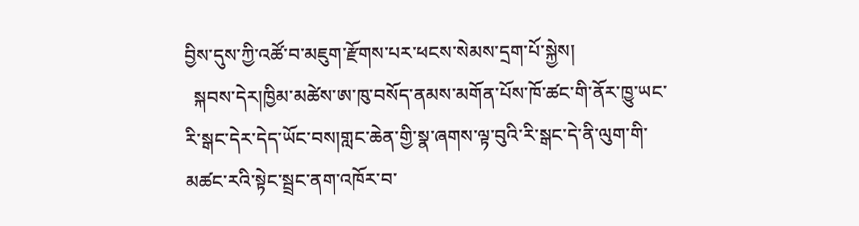བྱིས་དུས་ཀྱི་འཚོ་བ་མཇུག་རྫོགས་པར་ཕངས་སེམས་དྲག་པོ་སྐྱེས།
  སྐབས་དེར།ཁྱིམ་མཚེས་ཨ་ཁུ་བསོད་ནམས་མགོན་པོས་ཁོ་ཚང་གི་ནོར་ཁྱུ་ཡང་རི་སྒང་དེར་དེད་ཡོང་བས།གླང་ཆེན་གྱི་སྣ་ཞགས་ལྟ་བུའི་རི་སྒང་དེ་ནི་ལུག་གི་མཚང་རའི་སྟེང་སྦྲང་ནག་འཁོར་བ་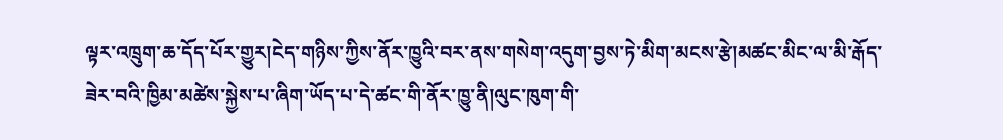ལྟར་འཁྲུག་ཆ་དོད་པོར་གྱུར།ངེད་གཉིས་ཀྱིས་ནོར་ཁྱུའི་བར་ནས་གསེག་འདུག་བྱས་ཏེ་མིག་མངས་རྩེ།མཚང་མིང་ལ་མི་རྒོད་ཟེར་བའི་ཁྱིམ་མཚེས་སྐྱེས་པ་ཞིག་ཡོད་པ་དེ་ཚང་གི་ནོར་ཁྱུ་ནི།ལུང་ཁུག་གི་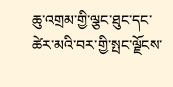ཆུ་འགྲམ་གྱི་ལྕང་ཐུང་དང་ཚེར་མའི་བར་གྱི་སྤང་ལྗོངས་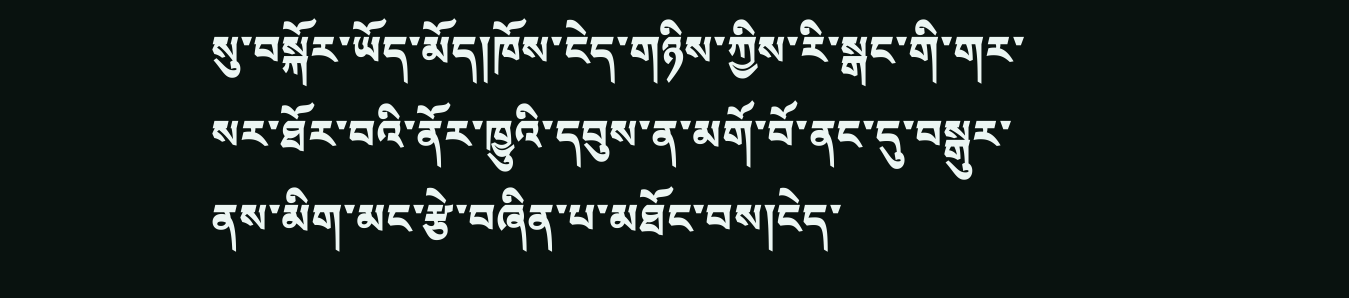སུ་བསྐོར་ཡོད་མོད།ཁོས་ངེད་གཉིས་ཀྱིས་རི་སྒང་གི་གར་སར་ཐོར་བའི་ནོར་ཁྱུའི་དབུས་ན་མགོ་བོ་ནང་དུ་བསྒུར་ནས་མིག་མང་རྩེ་བཞིན་པ་མཐོང་བས།ངེད་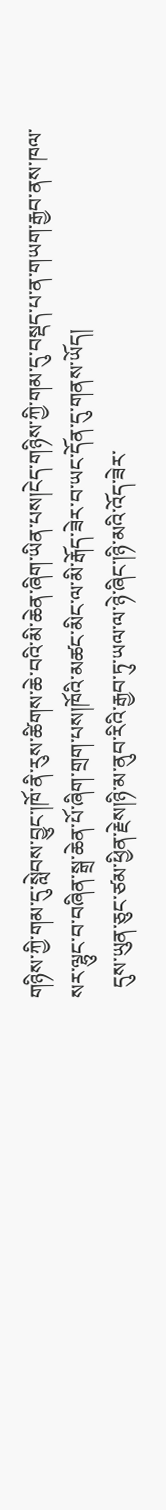གཉིས་ཀྱི་གམ་དུ་སླེབས་བྱུང་།ཁོ་ནི་རུས་ཚིགས་ཆེ་བའི་མི་ཆེན་ཞིག་ཡིན་པས།ངེད་གཉིས་ཀྱི་གམ་དུ་བསྡད་པ་ན་གཡག་རྒྱབ་ནས་ཁལ་སར་ལྷུང་བ་བཞིན་སྒྲ་ཆེན་པོ་ཞིག་གྲག་པས།ཁོའི་མཚང་མིང་ལ་མི་རྒོད་ཟེར་བ་ཡང་དོན་དུ་གནས་ཡོད།
  དུས་ཡུན་ཅུང་ཙམ་ཕྱིན་རྗེས།ཉི་མ་ནུབ་རིའི་རྒྱབ་ཏུ་ཡལ་ལ་ཉེ་ཞིང་།ཉི་མའི་འོད་ཟེར་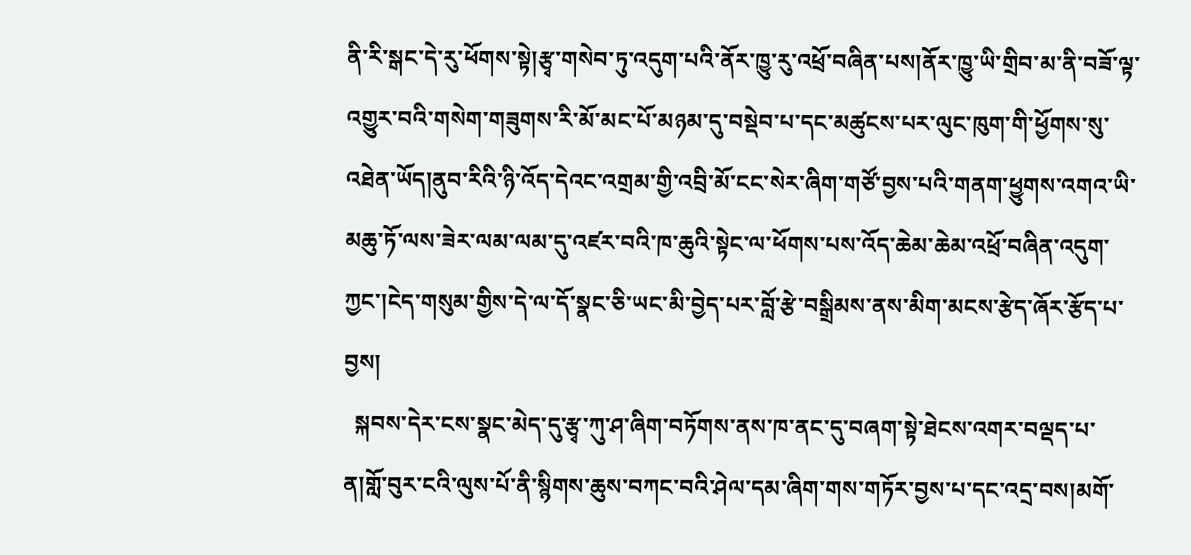ནི་རི་སྒང་དེ་རུ་ཕོགས་སྟེ།རྩྭ་གསེབ་ཏུ་འདུག་པའི་ནོར་ཁྱུ་རུ་འཕྲོ་བཞིན་པས།ནོར་ཁྱུ་ཡི་གྲིབ་མ་ནི་བཟོ་ལྟ་འགྱུར་བའི་གསེག་གཟུགས་རི་མོ་མང་པོ་མཉམ་དུ་བསྡེབ་པ་དང་མཚུངས་པར་ལུང་ཁུག་གི་ཕྱོགས་སུ་འཐེན་ཡོད།ནུབ་རིའི་ཉི་འོད་དེའང་འགྲམ་གྱི་འབྲི་མོ་ངང་སེར་ཞིག་གཙོ་བྱས་པའི་གནག་ཕྱུགས་འགའ་ཡི་མཆུ་ཏོ་ལས་ཟེར་ལམ་ལམ་དུ་འཛར་བའི་ཁ་ཆུའི་སྟེང་ལ་ཕོགས་པས་འོད་ཆེམ་ཆེམ་འཕྲོ་བཞིན་འདུག་ཀྱང་།ངེད་གསུམ་གྱིས་དེ་ལ་དོ་སྣང་ཅི་ཡང་མི་བྱེད་པར་བློ་རྩེ་བསྒྲིམས་ནས་མིག་མངས་རྩེད་ཞོར་རྩོད་པ་བྱས།
  སྐབས་དེར་ངས་སྣང་མེད་དུ་རྩྭ་ཀུ་ཤ་ཞིག་བཏོགས་ནས་ཁ་ནང་དུ་བཞག་སྟེ་ཐེངས་འགར་བལྡད་པ་ན།གློ་བུར་ངའི་ལུས་པོ་ནི་སྙིགས་ཆུས་བཀང་བའི་ཤེལ་དམ་ཞིག་གས་གཏོར་བྱས་པ་དང་འདྲ་བས།མགོ་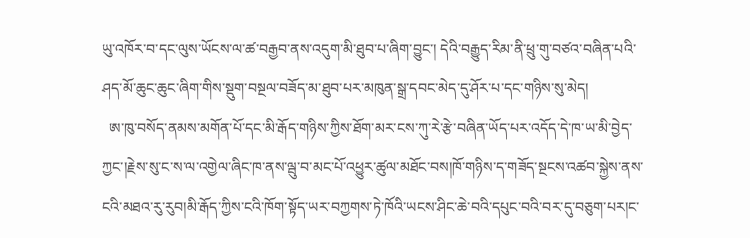ཡུ་འཁོར་བ་དང་ལུས་ཡོངས་ལ་ཚ་བརྒྱབ་ནས་འདུག་མི་ཐུབ་པ་ཞིག་བྱུང་། དེའི་བརྒྱུད་རིམ་ནི་ཕྲུ་གུ་བཙའ་བཞིན་པའི་ཤད་མོ་ཆུང་ཆུང་ཞིག་གིས་སྡུག་བསྔལ་བཟོད་མ་ཐུབ་པར་མཁུན་སྒྲ་དབང་མེད་དུ་ཤོར་པ་དང་གཉིས་སུ་མེད།
  ཨ་ཁུ་བསོད་ནམས་མགོན་པོ་དང་མི་རྒོད་གཉིས་ཀྱིས་ཐོག་མར་ངས་ཀུ་རེ་རྩེ་བཞིན་ཡོད་པར་འདོད་དེ་ཁ་ཡ་མི་བྱེད་ཀྱང་།རྗེས་སུ་ང་ས་ལ་འགྱེལ་ཞིང་ཁ་ནས་ལྦུ་བ་མང་པོ་འཕྱུར་ཚུལ་མཐོང་བས།ཁོ་གཉིས་ད་གཟོད་སྔངས་འཚབ་སྐྱེས་ནས་ངའི་མཐའ་རུ་རུབ།མི་རྒོད་ཀྱིས་ངའི་ཁོག་སྟོད་ཡར་བཀྱགས་ཏེ་ཁོའི་ཡངས་ཤིང་ཆེ་བའི་དཔུང་བའི་བར་དུ་བཅུག་པར།ང་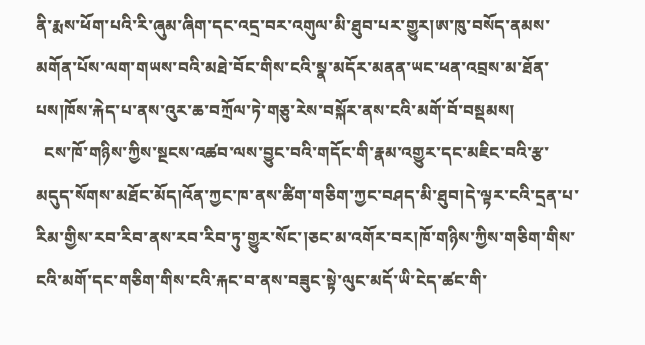ནི་རྨས་ཕོག་པའི་རི་ཞུམ་ཞིག་དང་འདྲ་བར་འགུལ་མི་ཐུབ་པར་གྱུར།ཨ་ཁུ་བསོད་ནམས་མགོན་པོས་ལག་གཡས་བའི་མཐེ་བོང་གིས་ངའི་སྣ་མདོར་མནན་ཡང་ཕན་འབྲས་མ་ཐོན་པས།ཁོས་རྐེད་པ་ནས་འུར་ཆ་བཀྲོལ་ཏེ་གཅུ་རེས་བསྐོར་ནས་ངའི་མགོ་བོ་བསྡམས།
  ངས་ཁོ་གཉིས་ཀྱིས་སྔངས་འཚབ་ལས་བྱུང་བའི་གདོང་གི་རྣམ་འགྱུར་དང་མཇིང་བའི་རྩ་མདུད་སོགས་མཐོང་མོད།འོན་ཀྱང་ཁ་ནས་ཚིག་གཅིག་ཀྱང་བཤད་མི་ཐུབ།དེ་ལྟར་ངའི་དྲན་པ་རིམ་གྱིས་རབ་རིབ་ནས་རབ་རིབ་ཏུ་གྱུར་སོང་།ཅང་མ་འགོར་བར།ཁོ་གཉིས་ཀྱིས་གཅིག་གིས་ངའི་མགོ་དང་གཅིག་གིས་ངའི་རྐང་བ་ནས་བཟུང་སྟེ་ལུང་མདོ་ཡི་ངེད་ཚང་གི་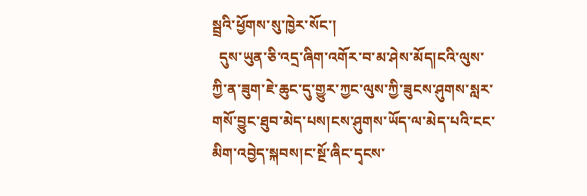སྦྲའི་ཕྱོགས་སུ་ཁྱེར་སོང་།
  དུས་ཡུན་ཅི་འདྲ་ཞིག་འགོར་བ་མ་ཤེས་མོད།ངའི་ལུས་ཀྱི་ན་ཟུག་ཇེ་ཆུང་དུ་གྱུར་ཀྱང་ལུས་ཀྱི་ཟུངས་ཤུགས་སླར་གསོ་བྱུང་ཐུབ་མེད་པས།ངས་ཤུགས་ཡོད་ལ་མེད་པའི་ངང་མིག་འབྱེད་སྐབས།ང་སྔོ་ཞིང་དྭངས་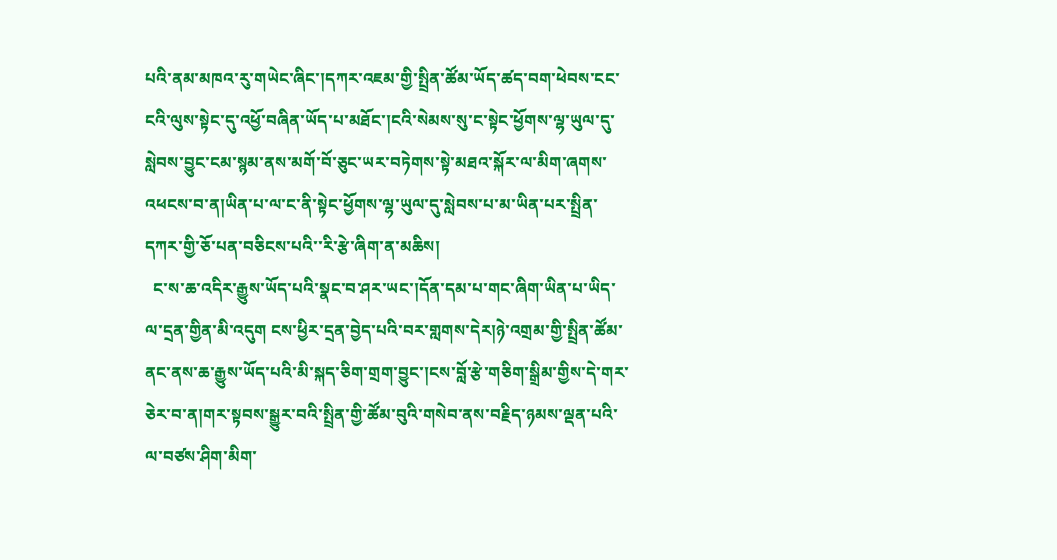པའི་ནམ་མཁའ་རུ་གཡེང་ཞིང་།དཀར་འཇམ་གྱི་སྤྲིན་ཚོམ་ཡོད་ཚད་བག་ཕེབས་ངང་ངའི་ལུས་སྟེང་དུ་འཕྱོ་བཞིན་ཡོད་པ་མཐོང་།ངའི་སེམས་སུ་ང་སྟེང་ཕྱོགས་ལྷ་ཡུལ་དུ་སླེབས་བྱུང་ངམ་སྙམ་ནས་མགོ་བོ་ཅུང་ཡར་བཏེགས་སྟེ་མཐའ་སྐོར་ལ་མིག་ཞགས་འཕངས་བ་ན།ཡིན་པ་ལ་ང་ནི་སྟེང་ཕྱོགས་ལྷ་ཡུལ་དུ་སླེབས་པ་མ་ཡིན་པར་སྤྲིན་དཀར་གྱི་ཅོ་པན་བཅིངས་པའི་་རི་རྩེ་ཞིག་ན་མཆིས།
  ང་ས་ཆ་འདིར་རྒྱུས་ཡོད་པའི་སྣང་བ་ཤར་ཡང་།དོན་དམ་པ་གང་ཞིག་ཡིན་པ་ཡིད་ལ་དྲན་གྱིན་མི་འདུག ངས་ཕྱིར་དྲན་བྱེད་པའི་བར་གླགས་དེར།ཉེ་འགྲམ་གྱི་སྤྲིན་ཚོམ་ནང་ནས་ཆ་རྒྱུས་ཡོད་པའི་མི་སྐད་ཅིག་གྲག་བྱུང་།ངས་བློ་རྩེ་གཅིག་སྒྲིམ་གྱིས་དེ་གར་ཅེར་བ་ན།གར་སྟབས་སྒྱུར་བའི་སྤྲིན་གྱི་ཚོམ་བུའི་གསེབ་ནས་བརྗིད་ཉམས་ལྡན་པའི་ལ་བཙས་ཤིག་མིག་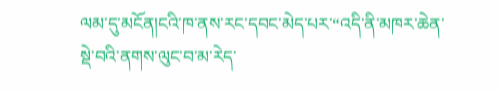ལམ་དུ་མངོན།ངའི་ཁ་ནས་རང་དབང་མེད་པར་“འདི་ནི་མཁར་ཆེན་སྡེ་བའི་ནགས་ལུང་བ་མ་རེད་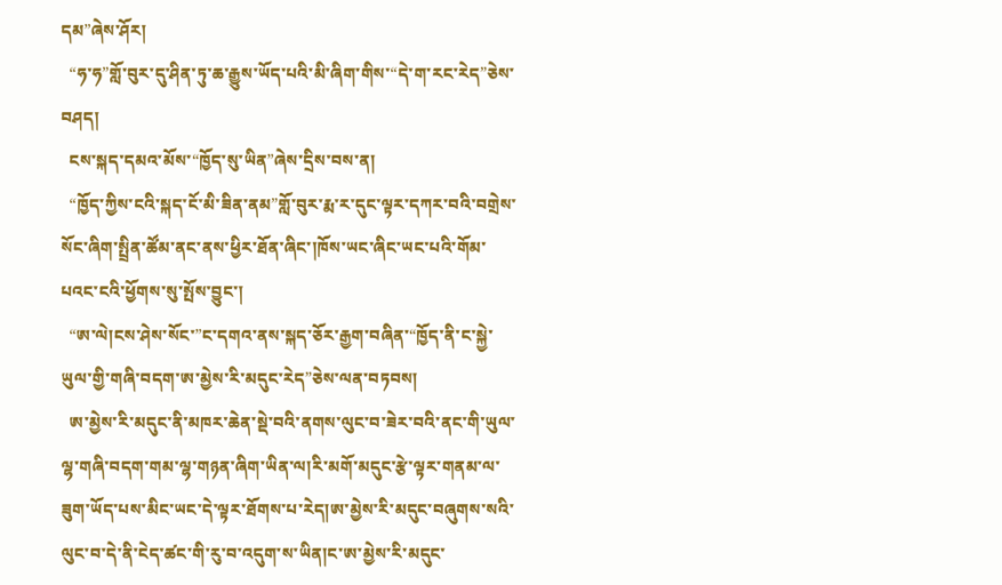དམ”ཞེས་ཤོར།
  “ཧ་ཧ”གློ་བུར་དུ་ཤིན་ཏུ་ཆ་རྒྱུས་ཡོད་པའི་མི་ཞིག་གིས་“དེ་ག་རང་རེད”ཅེས་བཤད།
  ངས་སྐད་དམའ་མོས་“ཁྱོད་སུ་ཡིན”ཞེས་དྲིས་བས་ན།
  “ཁྱོད་ཀྱིས་ངའི་སྐད་ངོ་མི་ཟིན་ནམ”གློ་བུར་རྨ་ར་དུང་ལྟར་དཀར་བའི་བགྲེས་སོང་ཞིག་སྤྲིན་ཚོམ་ནང་ནས་ཕྱིར་ཐོན་ཞིང་།ཁོས་ཡང་ཞིང་ཡང་པའི་གོམ་པའང་ངའི་ཕྱོགས་སུ་སྤོས་བྱུང་།
  “ཨ་ལེ།ངས་ཤེས་སོང་”ང་དགའ་ནས་སྐད་ཅོར་རྒྱག་བཞིན་“ཁྱོད་ནི་ང་སྐྱེ་ཡུལ་གྱི་གཞི་བདག་ཨ་མྱེས་རི་མདུང་རེད”ཅེས་ལན་བཏབས།
  ཨ་མྱེས་རི་མདུང་ནི་མཁར་ཆེན་སྡེ་བའི་ནགས་ལུང་བ་ཟེར་བའི་ནང་གི་ཡུལ་ལྷ་གཞི་བདག་གམ་ལྷ་གཉན་ཞིག་ཡིན་ལ།རི་མགོ་མདུང་རྩེ་ལྟར་གནམ་ལ་ཟུག་ཡོད་པས་མིང་ཡང་དེ་ལྟར་ཐོགས་པ་རེད།ཨ་མྱེས་རི་མདུང་བཞུགས་སའི་ལུང་བ་དེ་ནི་ངེད་ཚང་གི་རུ་བ་འདུག་ས་ཡིན།ང་ཨ་མྱེས་རི་མདུང་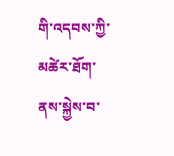གི་འདབས་ཀྱི་མཚེར་ཐོག་ནས་སྐྱེས་བ་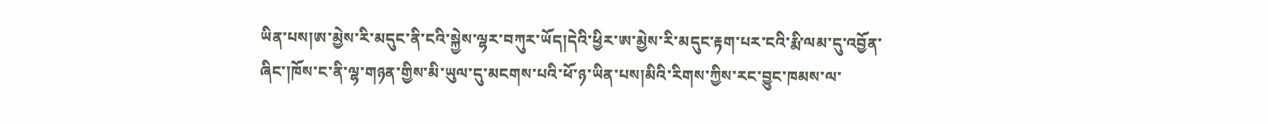ཡིན་པས།ཨ་མྱེས་རི་མདུང་ནི་ངའི་སྐྱེས་ལྷར་བཀུར་ཡོད།དེའི་ཕྱིར་ཨ་མྱེས་རི་མདུང་རྟག་པར་ངའི་རྨི་ལམ་དུ་འབྱོན་ཞིང་།ཁོས་ང་ནི་ལྷ་གཉན་གྱིས་མི་ཡུལ་དུ་མངགས་པའི་ཕོ་ཉ་ཡིན་པས།མིའི་རིགས་ཀྱིས་རང་བྱུང་ཁམས་ལ་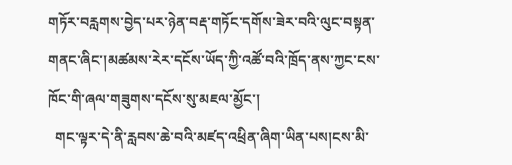གཏོར་བརླགས་བྱེད་པར་ཉེན་བརྡ་གཏོང་དགོས་ཟེར་བའི་ལུང་བསྟན་གནང་ཞིང་།མཚམས་རེར་དངོས་ཡོད་ཀྱི་འཚོ་བའི་ཁྲོད་ནས་ཀྱང་ངས་ཁོང་གི་ཞལ་གཟུགས་དངོས་སུ་མཇལ་མྱོང་།
  གང་ལྟར་དེ་ནི་རླབས་ཆེ་བའི་མཛད་འཕྲིན་ཞིག་ཡིན་པས།ངས་མི་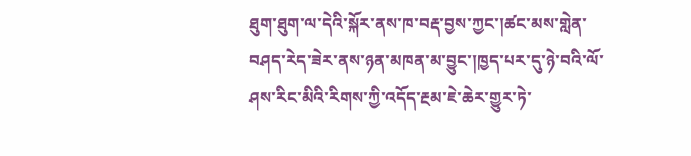ཐུག་ཐུག་ལ་དེའི་སྐོར་ནས་ཁ་བརྡ་བྱས་ཀྱང་།ཚང་མས་གླེན་བཤད་རེད་ཟེར་ནས་ཉན་མཁན་མ་བྱུང་།ཁྱད་པར་དུ་ཉེ་བའི་ལོ་ཤས་རིང་མིའི་རིགས་ཀྱི་འདོད་རྔམ་ཇེ་ཆེར་གྱུར་ཏེ་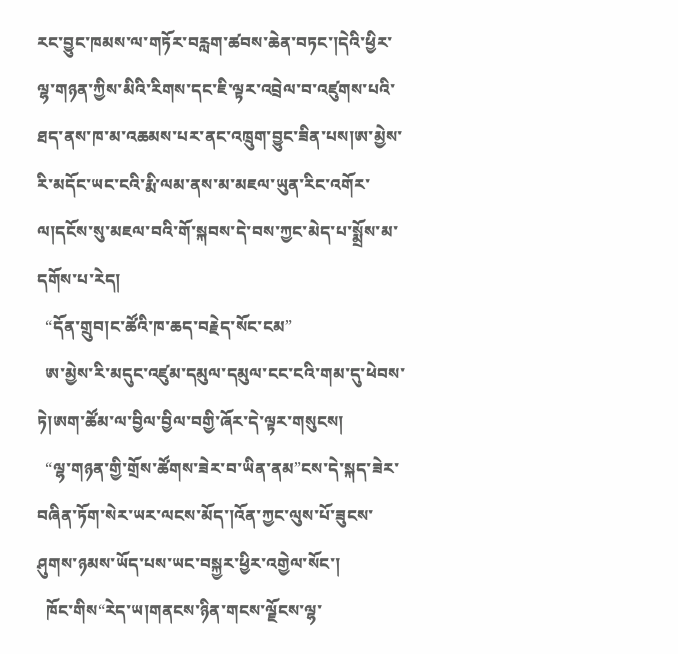རང་བྱུང་ཁམས་ལ་གཏོར་བརླག་ཚབས་ཆེན་བཏང་།དེའི་ཕྱིར་ལྷ་གཉན་ཀྱིས་མིའི་རིགས་དང་ཇི་ལྟར་འབྲེལ་བ་འཛུགས་པའི་ཐད་ནས་ཁ་མ་འཆམས་པར་ནང་འཁྲུག་བྱུང་ཟིན་པས།ཨ་མྱེས་རི་མདོང་ཡང་ངའི་རྨི་ལམ་ནས་མ་མཇལ་ཡུན་རིང་འགོར་ལ།དངོས་སུ་མཇལ་བའི་གོ་སྐབས་དེ་བས་ཀྱང་མེད་པ་སྨྲོས་མ་དགོས་པ་རེད།
  “དོན་གྲུབ།ང་ཚོའི་ཁ་ཆད་བརྗེད་སོང་ངམ”
  ཨ་མྱེས་རི་མདུང་འཛུམ་དམུལ་དམུལ་ངང་ངའི་གམ་དུ་ཕེབས་ཏེ།ཨག་ཚོམ་ལ་བྱིལ་བྱིལ་བགྱི་ཞོར་དེ་ལྟར་གསུངས།
  “ལྷ་གཉན་གྱི་གྲོས་ཚོགས་ཟེར་བ་ཡིན་ནམ”ངས་དེ་སྐད་ཟེར་བཞིན་ཏོག་སེར་ཡར་ལངས་མོད་།འོན་ཀྱང་ལུས་པོ་ཟུངས་ཤུགས་ཉམས་ཡོད་པས་ཡང་བསྐྱར་ཕྱིར་འགྱེལ་སོང་།
  ཁོང་གིས“རེད་ཡ།གནངས་ཉིན་གངས་ལྗོངས་ལྷ་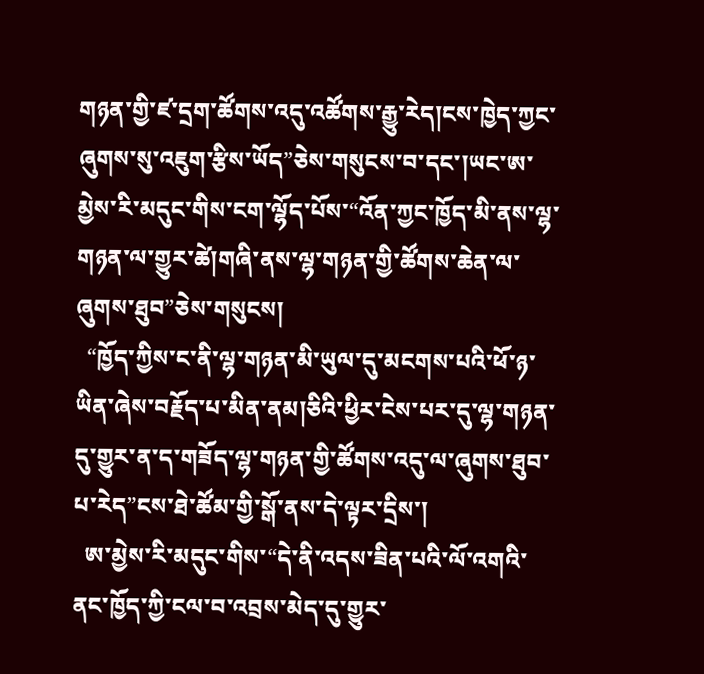གཉན་གྱི་ཛ་དྲག་ཚོགས་འདུ་འཚོགས་རྒྱུ་རེད།ངས་ཁྱེད་ཀྱང་ཞུགས་སུ་འཇུག་རྩིས་ཡོད”ཅེས་གསུངས་བ་དང་།ཡང་ཨ་མྱེས་རི་མདུང་གིས་ངག་ལྷོད་པོས་“འོན་ཀྱང་ཁྱོད་མི་ནས་ལྷ་གཉན་ལ་གྱུར་ཚེ།གཞི་ནས་ལྷ་གཉན་གྱི་ཚོགས་ཆེན་ལ་ཞུགས་ཐུབ”ཅེས་གསུངས།
  “ཁྱོད་ཀྱིས་ང་ནི་ལྷ་གཉན་མི་ཡུལ་དུ་མངགས་པའི་ཕོ་ཉ་ཡིན་ཞེས་བརྗོད་པ་མིན་ནམ།ཅིའི་ཕྱིར་ངེས་པར་དུ་ལྷ་གཉན་དུ་གྱུར་ན་ད་གཟོད་ལྷ་གཉན་གྱི་ཚོགས་འདུ་ལ་ཞུགས་ཐུབ་པ་རེད”ངས་ཐེ་ཚོམ་གྱི་སྒོ་ནས་དེ་ལྟར་དྲིས་།
  ཨ་མྱེས་རི་མདུང་གིས་“དེ་ནི་འདས་ཟིན་པའི་ལོ་འགའི་ནང་ཁྱོད་ཀྱི་ངལ་བ་འབྲས་མེད་དུ་གྱུར་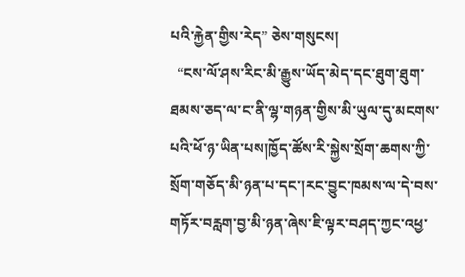པའི་རྐྱེན་གྱིས་རེད” ཅེས་གསུངས།
  “ངས་ལོ་ཤས་རིང་མི་རྒྱུས་ཡོད་མེད་དང་ཐུག་ཐུག་ཐམས་ཅད་ལ་ང་ནི་ལྷ་གཉན་གྱིས་མི་ཡུལ་དུ་མངགས་པའི་ཕོ་ཉ་ཡིན་པས།ཁྱོད་ཚོས་རི་སྐྱེས་སྲོག་ཆགས་ཀྱི་སྲོག་གཅོད་མི་ཉན་པ་དང་།རང་བྱུང་ཁམས་ལ་དེ་བས་གཏོར་བརླག་བྱ་མི་ཉན་ཞེས་ཇི་ལྟར་བཤད་ཀྱང་འཕྱ་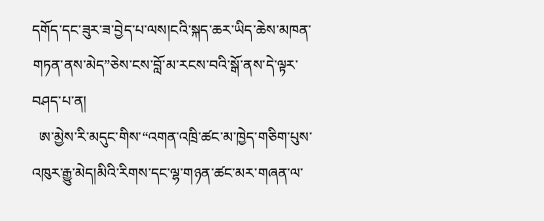དགོད་དང་ཟུར་ཟ་བྱེད་པ་ལས།ངའི་སྐད་ཆར་ཡིད་ཆེས་མཁན་གཏན་ནས་མེད”ཅེས་ངས་བློ་མ་རངས་བའི་སྒོ་ནས་དེ་ལྟར་བཤད་པ་ན།
  ཨ་མྱེས་རི་མདུང་གིས་“འགན་འཁྲི་ཚང་མ་ཁྱེད་གཅིག་པུས་འཁུར་རྒྱུ་མེད།མིའི་རིགས་དང་ལྷ་གཉན་ཚང་མར་གཞན་ལ་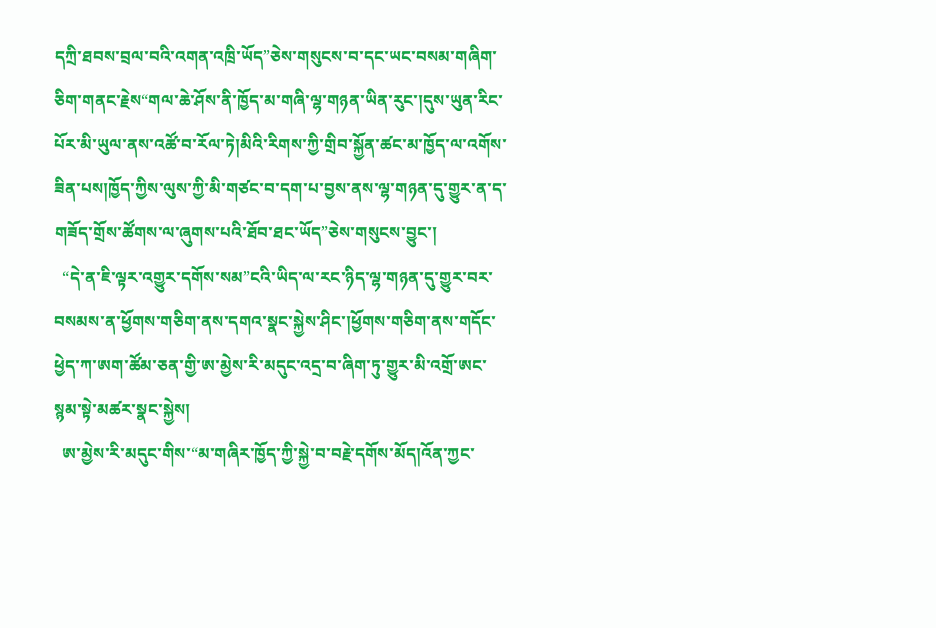དཀྲི་ཐབས་བྲལ་བའི་འགན་འཁྲི་ཡོད”ཅེས་གསུངས་བ་དང་ཡང་བསམ་གཞིག་ཅིག་གནང་རྗེས“གལ་ཆེ་ཤོས་ནི་ཁྱོད་མ་གཞི་ལྷ་གཉན་ཡིན་རུང་།དུས་ཡུན་རིང་པོར་མི་ཡུལ་ནས་འཚོ་བ་རོལ་ཏེ།མིའི་རིགས་ཀྱི་གྲིབ་སྐྱོན་ཚང་མ་ཁྱོད་ལ་འགོས་ཟིན་པས།ཁྱོད་ཀྱིས་ལུས་ཀྱི་མི་གཙང་བ་དག་པ་བྱས་ནས་ལྷ་གཉན་དུ་གྱུར་ན་ད་གཟོད་གྲོས་ཚོགས་ལ་ཞུགས་པའི་ཐོབ་ཐང་ཡོད”ཅེས་གསུངས་བྱུང་།
  “དེ་ན་ཇི་ལྟར་འགྱུར་དགོས་སམ”ངའི་ཡིད་ལ་རང་ཉིད་ལྷ་གཉན་དུ་གྱུར་བར་བསམས་ན་ཕྱོགས་གཅིག་ནས་དགའ་སྣང་སྐྱེས་ཤིང་།ཕྱོགས་གཅིག་ནས་གདོང་ཕྱེད་ཀ་ཨག་ཚོམ་ཅན་གྱི་ཨ་མྱེས་རི་མདུང་འདྲ་བ་ཞིག་ཏུ་གྱུར་མི་འགྲོ་ཨང་སྙམ་སྟེ་མཚར་སྣང་སྐྱེས།
  ཨ་མྱེས་རི་མདུང་གིས་“མ་གཞིར་ཁྱོད་ཀྱི་སྐྱེ་བ་བརྗེ་དགོས་མོད།འོན་ཀྱང་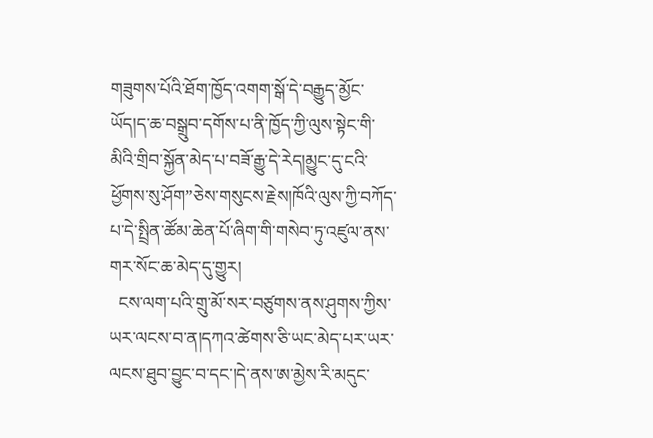གཟུགས་པོའི་ཐོག་ཁྱོད་འགག་སྒོ་དེ་བརྒྱུད་མྱོང་ཡོད།ད་ཆ་བསྒྲུབ་དགོས་པ་ནི་ཁྱོད་ཀྱི་ལུས་སྟེང་གི་མིའི་གྲིབ་སྐྱོན་མེད་པ་བཟོ་རྒྱུ་དེ་རེད།མྱུང་དུ་ངའི་ཕྱོགས་སུ་ཤོག”ཅེས་གསུངས་རྗེས།ཁོའི་ལུས་ཀྱི་བཀོད་པ་དེ་སྤྲིན་ཚོམ་ཆེན་པོ་ཞིག་གི་གསེབ་ཏུ་འཛུལ་ནས་གར་སོང་ཆ་མེད་དུ་གྱུར།
  ངས་ལག་པའི་གྲུ་མོ་སར་བཙུགས་ནས་ཤུགས་ཀྱིས་ཡར་ལངས་བ་ན།དཀའ་ཚེགས་ཅི་ཡང་མེད་པར་ཡར་ལངས་ཐུབ་བྱུང་བ་དང་།དེ་ནས་ཨ་མྱེས་རི་མདུང་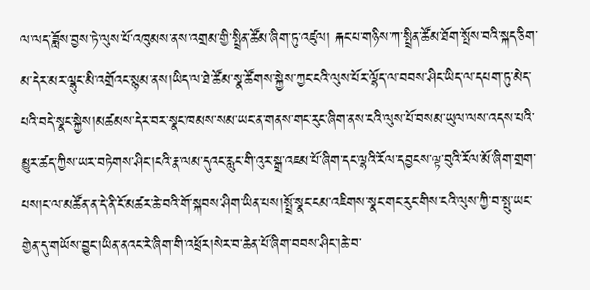ལ་ལད་ཟློས་བྱས་ཏེ་ལུས་པོ་འཁུམས་ནས་འགྲམ་གྱི་སྤྲིན་ཚོམ་ཞིག་ཏུ་འཛུལ། རྐང་པ་གཉིས་ཀ་སྤྲིན་ཚོམ་ཐོག་སྤོས་བའི་སྐད་ཅིག་མ་དེར་མར་ལྷུང་མི་འགྲོའང་སྙམ་ནས།ཡིད་ལ་ཐེ་ཚོམ་སྣ་ཚོགས་སྐྱེས་ཀྱང་ངའི་ལུས་པོར་ལྷོད་ལ་བབས་ཤིང་ཡིད་ལ་དཔག་ཏུ་མེད་པའི་བདེ་སྣང་སྐྱེས།མཚམས་དེར་བར་སྣང་ཁམས་སམ་ཡང་ན་གནས་གང་རུང་ཞིག་ནས་ངའི་ལུས་པོ་བསམ་ཡུལ་ལས་འདས་པའི་མྱུར་ཚད་ཀྱིས་ཡར་བཏེགས་ཤིང་།ངའི་རྣ་ལམ་དུའང་རླུང་གི་འུར་སྒྲ་འཇམ་པོ་ཞིག་དང་ལྷའི་རོལ་དབྱངས་ལྟ་བུའི་རོལ་མོ་ཞིག་གྲག་པས།ང་ལ་མཚོན་ན་དེ་ནི་ངོ་མཚར་ཆེ་བའི་གོ་སྐབས་ཤིག་ཡིན་པས།སྤྲོ་སྣང་ངམ་འཇིགས་སྣང་གང་རུང་གིས་ངའི་ལུས་ཀྱི་བ་སྤུ་ཡང་གྱེན་དུ་གཡོས་བྱུང་།ཡིན་ནའང་རེ་ཞིག་གི་འཕྲོར།སེར་བ་ཆེན་པོ་ཞིག་བབས་ཤིང་།ཆེ་བ་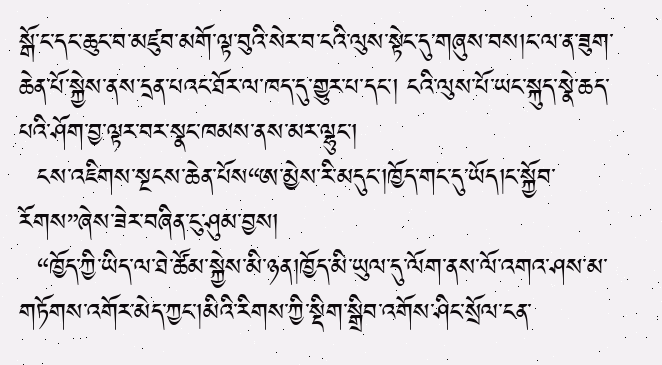སྒོ་ང་དང་ཆུང་བ་མཛུབ་མགོ་ལྟ་བུའི་སེར་བ་ངའི་ལུས་སྟེང་དུ་གཞུས་བས།ང་ལ་ན་ཟུག་ཆེན་པོ་སྐྱེས་ནས་དྲན་པའང་ཐོར་ལ་ཁད་དུ་གྱུར་པ་དང་། ངའི་ལུས་པོ་ཡང་སྐུད་སྣེ་ཆད་པའི་ཤོག་བྱ་ལྟར་བར་སྣང་ཁམས་ནས་མར་ལྷུང་།
  ངས་འཇིགས་སྔངས་ཆེན་པོས“ཨ་མྱེས་རི་མདུང་།ཁྱོད་གང་དུ་ཡོད།ང་སྐྱོབ་རོགས”ཞེས་ཟེར་བཞིན་ངུ་ཤུམ་བྱས།
  “ཁྱོད་ཀྱི་ཡིད་ལ་ཐེ་ཚོམ་སྐྱེས་མི་ཉན།ཁྱོད་མི་ཡུལ་དུ་ལོག་ནས་ལོ་འགའ་ཤས་མ་གཏོགས་འགོར་མེད་ཀྱང་།མིའི་རིགས་ཀྱི་སྡིག་སྒྲིབ་འགོས་ཤིང་སྲོལ་ངན་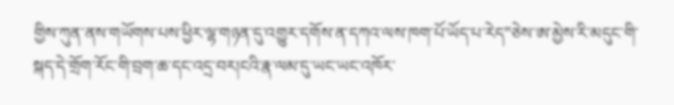གྱིས་ཀུན་ནས་གཡོགས་པས་ཕྱིར་ལྷ་གཉན་དུ་འགྱུར་དགོས་ན་དཀའ་ལས་ཁག་པོ་ཡོད་པ་རེད”ཅེས་ཨ་མྱེས་རི་མདུང་གི་སྐད་དེ་གྲོག་རོང་གི་བྲག་ཆ་དང་འདྲ་བར།ངའི་རྣ་ལམ་དུ་ཡང་ཡང་འཁོར་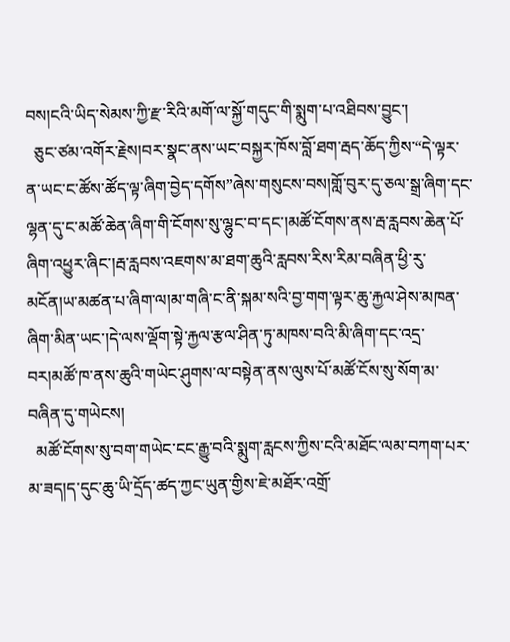བས།ངའི་ཡིད་སེམས་ཀྱི་རྫ་རིའི་མགོ་ལ་སྐྱོ་གདུང་གི་སྨུག་པ་འཐིབས་བྱུང་།
  ཅུང་ཙམ་འགོར་རྗེས།བར་སྣང་ནས་ཡང་བསྐྱར་ཁོས་བློ་ཐག་རྦད་ཆོད་ཀྱིས་“དེ་ལྟར་ན་ཡང་ང་ཚོས་ཚོད་ལྟ་ཞིག་བྱེད་དགོས”ཞེས་གསུངས་བས།གློ་བུར་དུ་ཅལ་སྒྲ་ཞིག་དང་ལྷན་དུ་ང་མཚོ་ཆེན་ཞིག་གི་ངོགས་སུ་ལྷུང་བ་དང་།མཚོ་ངོགས་ནས་རྦ་རླབས་ཆེན་པོ་ཞིག་འཕྱུར་ཞིང་།རྦ་རླབས་འཇགས་མ་ཐག་ཆུའི་རླབས་རིས་རིམ་བཞིན་ཕྱི་རུ་མངོན།ཡ་མཚན་པ་ཞིག་ལ།མ་གཞི་ང་ནི་སྐམ་སའི་བྱ་གག་ལྟར་ཆུ་རྐྱལ་ཤེས་མཁན་ཞིག་མིན་ཡང་།དེ་ལས་ལྡོག་སྟེ་རྐྱལ་རྩལ་ཤིན་ཏུ་མཁས་བའི་མི་ཞིག་དང་འདྲ་བར།མཚོ་ཁ་ནས་ཆུའི་གཡེང་ཤུགས་ལ་བསྟེན་ནས་ལུས་པོ་མཚོ་ངོས་སུ་སོག་མ་བཞིན་དུ་གཡེངས།
  མཚོ་ངོགས་སུ་བག་གཡེང་ངང་རྒྱུ་བའི་སྨུག་རླངས་ཀྱིས་ངའི་མཐོང་ལམ་བཀག་པར་མ་ཟད།ད་དུང་ཆུ་ཡི་དྲོད་ཚད་ཀྱང་ཡུན་གྱིས་ཇེ་མཐོར་འགྲོ་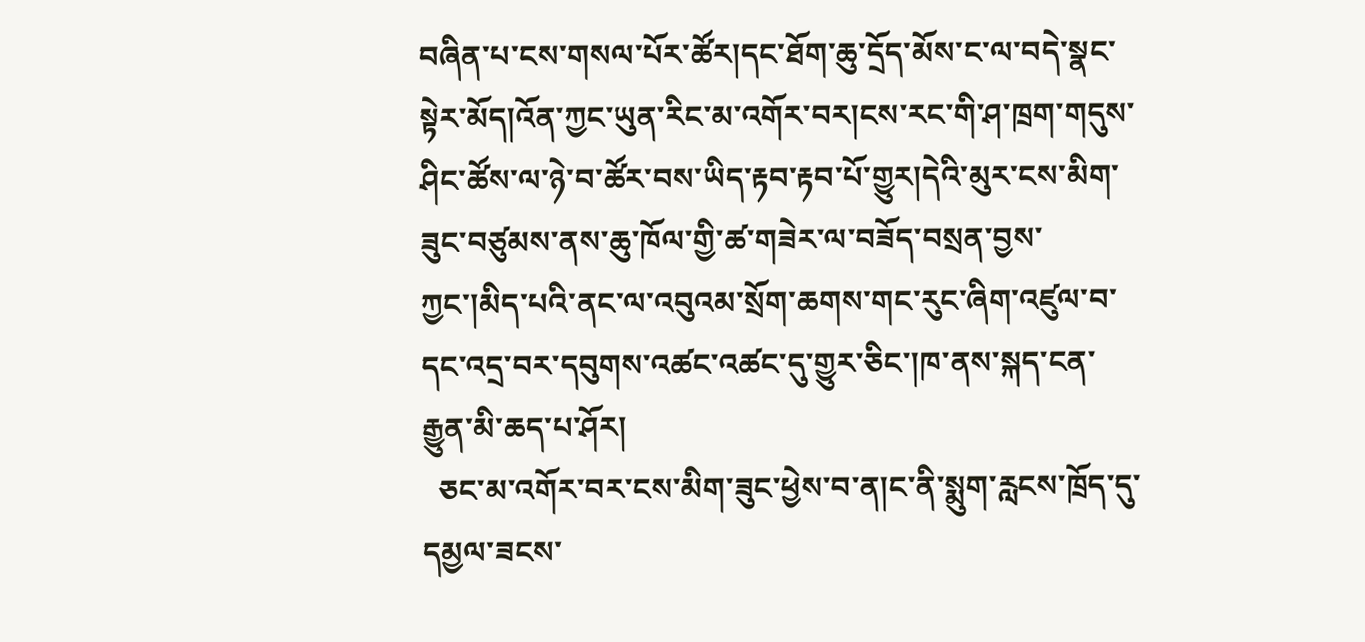བཞིན་པ་ངས་གསལ་པོར་ཚོར།དང་ཐོག་ཆུ་དྲོད་མོས་ང་ལ་བདེ་སྣང་སྟེར་མོད།འོན་ཀྱང་ཡུན་རིང་མ་འགོར་བར།ངས་རང་གི་ཤ་ཁྲག་གདུས་ཤིང་ཚོས་ལ་ཉེ་བ་ཚོར་བས་ཡིད་རྟབ་རྟབ་པོ་གྱུར།དེའི་མུར་ངས་མིག་ཟུང་བཙུམས་ནས་ཆུ་ཁོལ་གྱི་ཚ་གཟེར་ལ་བཟོད་བསྲན་བྱས་ཀྱང་།མིད་པའི་ནང་ལ་འབུའམ་སྲོག་ཆགས་གང་རུང་ཞིག་འཛུལ་བ་དང་འདྲ་བར་དབུགས་འཚང་འཚང་དུ་གྱུར་ཅིང་།ཁ་ནས་སྐད་ངན་རྒྱུན་མི་ཆད་པ་ཤོར།
  ཅང་མ་འགོར་བར་ངས་མིག་ཟུང་ཕྱེས་བ་ན།ང་ནི་སྨུག་རླངས་ཁྲོད་དུ་དམྱལ་ཟངས་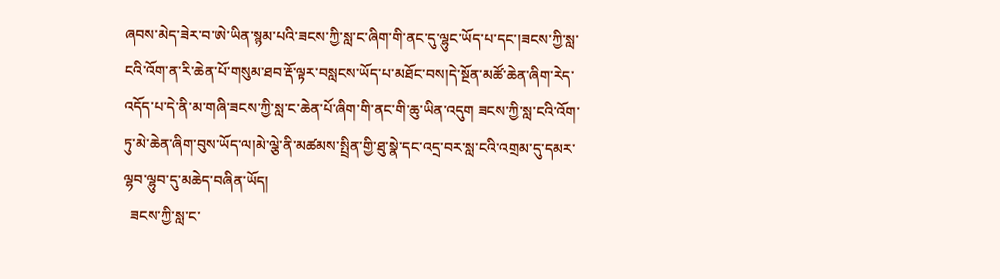ཞབས་མེད་ཟེར་བ་ཨེ་ཡིན་སྙམ་པའི་ཟངས་ཀྱི་སླ་ང་ཞིག་གི་ནང་དུ་ལྷུང་ཡོད་པ་དང་།ཟངས་ཀྱི་སླ་ངའི་འོག་ན་རི་ཆེན་པོ་གསུམ་ཐབ་རྡོ་ལྟར་བསླངས་ཡོད་པ་མཐོང་བས།དེ་སྔོན་མཚོ་ཆེན་ཞིག་རེད་འདོད་པ་དེ་ནི་མ་གཞི་ཟངས་ཀྱི་སླ་ང་ཆེན་པོ་ཞིག་གི་ནང་གི་ཆུ་ཡིན་འདུག ཟངས་ཀྱི་སླ་ངའི་འོག་ཏུ་མེ་ཆེན་ཞིག་བུས་ཡོད་ལ།མེ་ལྕེ་ནི་མཚམས་སྤྲིན་གྱི་ཐུ་སྣེ་དང་འདྲ་བར་སླ་ངའི་འགྲམ་དུ་དམར་ལྷབ་ལྷུབ་དུ་མཆེད་བཞིན་ཡོད།
  ཟངས་ཀྱི་སླ་ང་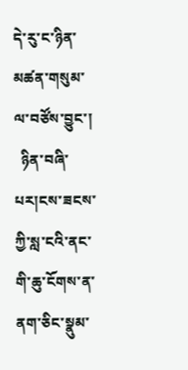དེ་རུ་ང་ཉིན་མཚན་གསུམ་ལ་བཙོས་བྱུང་།
  ཉིན་བཞི་པར།ངས་ཟངས་ཀྱི་སླ་ངའི་ནང་གི་ཆུ་ངོགས་ན་ནག་ཅིང་སྣུམ་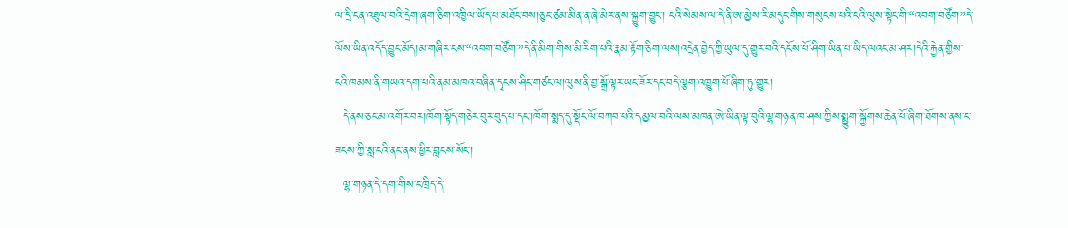ལ་དྲི་ངན་འཐུལ་བའི་དྲེག་ཞག་ཅིག་འཁྱིལ་ཡོད་པ་མཐོང་བས།ཅུང་ཙམ་མིན་ན་ཞེ་མེར་ནས་སྐྱུག་བྱུང་། ངའི་སེམས་ལ་དེ་ནི་ཨ་མྱེས་རི་མདུང་གིས་གསུངས་པའི་ངའི་ལུས་སྟེང་གི་“འབག་བཙོག”དེ་ལོས་ཡིན་འདོད་བྱུང་མོད།མ་གཞིར་ངས་“འབག་བཙོག་”དེ་ནི་མིག་གིས་མི་རིག་པའི་རྣམ་རྟོག་ཅིག་ལས།འདྲེན་བྱེད་ཀྱི་ཡུལ་དུ་གྱུར་བའི་དངོས་པོ་ཤིག་ཡིན་པ་ཡིད་ལའང་མ་ཤར།དེའི་རྐྱེན་གྱིས་ངའི་ཁམས་ནི་གཡའ་དག་པའི་ནམ་མཁའ་བཞིན་དྭངས་ཤིང་གཙང་ལ།ལུས་ནི་བྱ་སྒྲོ་ལྟར་ཡང་ཟོར་དང་བདེ་ལྕག་འཁྱུག་པོ་ཞིག་ཏུ་གྱུར།
  དེ་ནས་ཅང་མ་འགོར་བར།ཁོག་སྟོད་གཅེར་བུར་བུད་པ་དང་།ཁོག་སྨད་དུ་སྡོང་ལོ་བཀབ་པའི་དམྱལ་བའི་ལས་མཁན་ཨེ་ཡིན་ལྟ་བུའི་ལྷ་གཉན་ཁ་ཤས་ཀྱིས་སྨྱུག་སྐྱོགས་ཆེན་པོ་ཞིག་ཐོགས་ནས་ང་ཟངས་ཀྱི་སླ་ངའི་ནང་ནས་ཕྱིར་བླངས་སོང་།
  ལྷ་གཉན་དེ་དག་གིས་ང་ཁྲིད་དེ་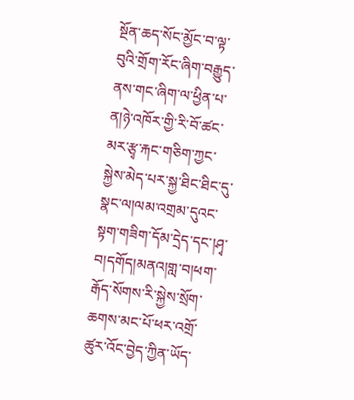སྔོན་ཆད་སོང་མྱོང་བ་ལྟ་བུའི་གྲོག་རོང་ཞིག་བརྒྱུད་ནས་གང་ཞིག་ལ་ཕྱིན་པ་ན།ཉེ་འཁོར་གྱི་རི་བོ་ཚང་མར་རྩྭ་རྐང་གཅིག་ཀྱང་སྐྱེས་མེད་པར་སྐྱ་ཐིང་ཐིང་དུ་སྣང་ལ།ལམ་འགྲམ་དུའང་སྟག་གཟིག་དོམ་དྲེད་དང་།ཤྭ་བ།དགོད།མནའ།གླ་བ།ཕག་རྒོད་སོགས་རི་སྐྱེས་སྲོག་ཆགས་མང་པོ་ཕར་འགྲོ་ཚུར་འོང་བྱེད་ཀྱིན་ཡོད་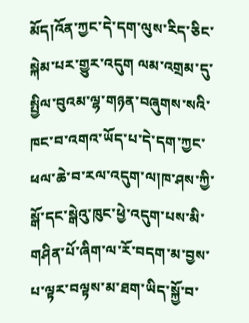མོད།འོན་ཀྱང་དེ་དག་ལུས་རིད་ཅིང་སྐེམ་པར་གྱུར་འདུག ལམ་འགྲམ་དུ་སྤྱིལ་བུའམ་ལྷ་གཉན་བཞུགས་སའི་ཁང་བ་འགའ་ཡོད་པ་དེ་དག་ཀྱང་ཕལ་ཆེ་བ་རལ་འདུག་ལ།ཁ་ཤས་ཀྱི་སྒོ་དང་སྒེའུ་ཁུང་ཕྱེ་འདུག་པས་མི་གཤིན་པོ་ཞིག་ལ་རོ་བདག་མ་བྱས་པ་ལྟར་བལྟས་མ་ཐག་ཡིད་སྐྱོ་བ་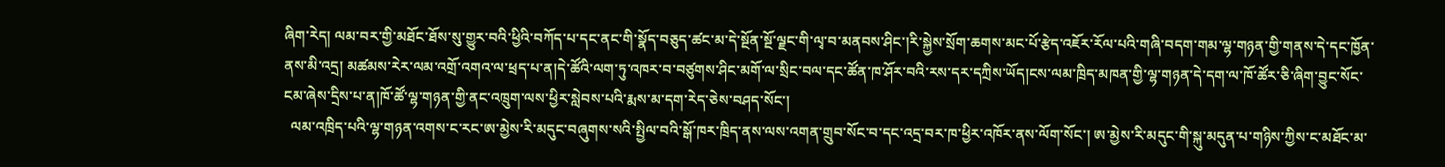ཞིག་རེད། ལམ་བར་གྱི་མཐོང་ཐོས་སུ་གྱུར་བའི་ཕྱིའི་བཀོད་པ་དང་ནང་གི་སྣོད་བཅུད་ཚང་མ་དེ་སྔོན་སྔོ་ལྗང་གི་ལྭ་བ་མནབས་ཤིང་།རི་སྐྱེས་སྲོག་ཆགས་མང་པོ་རྩེད་འཇོར་རོལ་པའི་གཞི་བདག་གམ་ལྷ་གཉན་གྱི་གནས་དེ་དང་ཁྱོན་ནས་མི་འདྲ། མཚམས་རེར་ལམ་འགྲོ་འགའ་ལ་ཕྲད་པ་ན།དེ་ཚོའི་ལག་ཏུ་འཁར་བ་བཙུགས་ཤིང་མགོ་ལ་སྲིང་བལ་དང་ཚོན་ཁ་ཤོར་བའི་རས་དར་དཀྲིས་ཡོད།ངས་ལམ་ཁྲིད་མཁན་གྱི་ལྷ་གཉན་དེ་དག་ལ་ཁོ་ཚོར་ཅི་ཞིག་བྱུང་སོང་ངམ་ཞེས་དྲིས་པ་ན།ཁོ་ཚོ་ལྷ་གཉན་གྱི་ནང་འཁྲུག་ལས་ཕྱིར་སླེབས་པའི་རྨས་མ་དག་རེད་ཅེས་བཤད་སོང་།
  ལམ་འཁྲིད་པའི་ལྷ་གཉན་འགས་ང་རང་ཨ་མྱེས་རི་མདུང་བཞུགས་སའི་སྤྱིལ་བའི་སྒོ་ཁར་ཁྲིད་ནས་ལས་འགན་གྲུབ་སོང་བ་དང་འདྲ་བར་ཁ་ཕྱིར་འཁོར་ནས་ལོག་སོང་། ཨ་མྱེས་རི་མདུང་གི་སྐུ་མདུན་པ་གཉིས་ཀྱིས་ང་མཐོང་མ་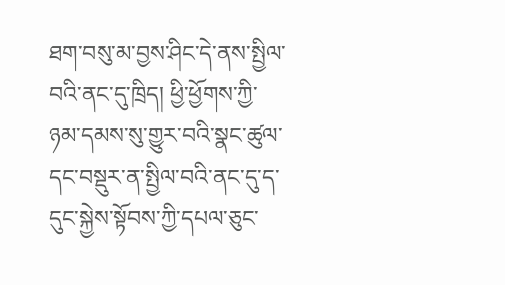ཐག་བསུ་མ་བྱས་ཤིང་དེ་ནས་སྤྱིལ་བའི་ནང་དུ་ཁྲིད། ཕྱི་ཕྱོགས་ཀྱི་ཉམ་དམས་སུ་གྱུར་བའི་སྣང་ཚུལ་དང་བསྡུར་ན་སྤྱིལ་བའི་ནང་དུ་ད་དུང་སྐྱེས་སྟོབས་ཀྱི་དཔལ་ཅུང་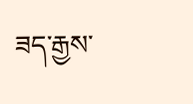ཟད་རྒྱས་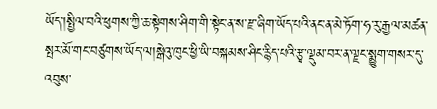ཡོད་།སྤྱིལ་བའི་ཕུགས་ཀྱི་ཆ་སྟེགས་ཤིག་གི་སྟེང་ན་ས་རྫ་ཞིག་ཡོད་པའི་ནང་ན་མེ་ཏོག་ཧ་རུ་རྒྱལ་མཚན་སྤར་མོ་གང་བཙུགས་ཡོད་ལ།སྒེའུ་ཁུང་ཕྱི་ཡི་བསྐམས་ཤིང་རྙིད་པའི་རྩྭ་ལྡུམ་བར་ན་ལྗང་སྨྱུག་གསར་དུ་འབུས་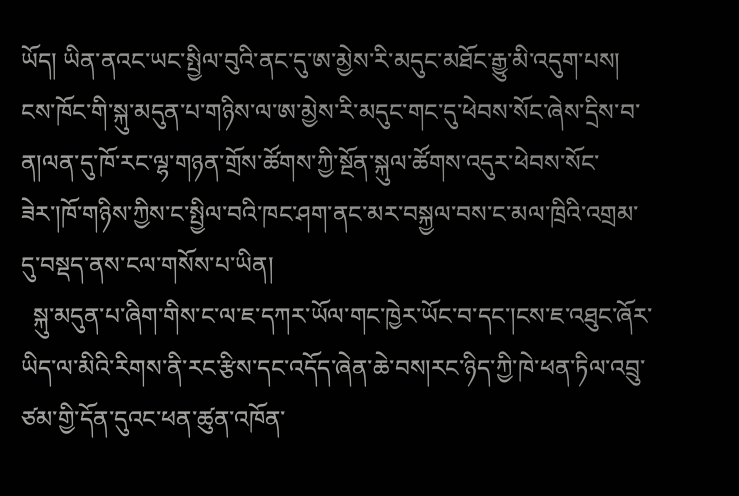ཡོད། ཡིན་ནའང་ཡང་སྤྱིལ་བུའི་ནང་དུ་ཨ་མྱེས་རི་མདུང་མཐོང་རྒྱུ་མི་འདུག་པས། ངས་ཁོང་གི་སྐུ་མདུན་པ་གཉིས་ལ་ཨ་མྱེས་རི་མདུང་གང་དུ་ཕེབས་སོང་ཞེས་དྲིས་བ་ན།ལན་དུ་ཁོ་རང་ལྷ་གཉན་གྲོས་ཚོགས་ཀྱི་སྔོན་སྐུལ་ཚོགས་འདུར་ཕེབས་སོང་ཟེར་།ཁོ་གཉིས་ཀྱིས་ང་སྤྱིལ་བའི་ཁང་ཤག་ནང་མར་བསྐྱལ་བས་ང་མལ་ཁྲིའི་འགྲམ་དུ་བསྡད་ནས་ངལ་གསོས་པ་ཡིན།
  སྐུ་མདུན་པ་ཞིག་གིས་ང་ལ་ཇ་དཀར་ཡོལ་གང་ཁྱེར་ཡོང་བ་དང་།ངས་ཇ་འཐུང་ཞོར་ཡིད་ལ་མིའི་རིགས་ནི་རང་རྩིས་དང་འདོད་ཞེན་ཆེ་བས།རང་ཉིད་ཀྱི་ཁེ་ཕན་ཏིལ་འབྲུ་ཙམ་གྱི་དོན་དུའང་ཕན་ཚུན་འཁོན་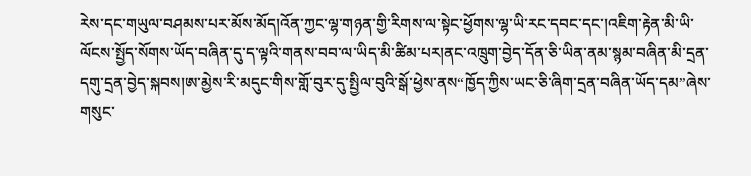རེས་དང་གཡུལ་བཤམས་པར་མོས་མོད།འོན་ཀྱང་ལྷ་གཉན་གྱི་རིགས་ལ་སྟེང་ཕྱོགས་ལྷ་ཡི་རང་དབང་དང་།འཇིག་རྟེན་མི་ཡི་ལོངས་སྤྱོད་སོགས་ཡོད་བཞིན་དུ་ད་ལྟའི་གནས་བབ་ལ་ཡིད་མི་ཚིམ་པར།ནང་འཁྲུག་བྱེད་དོན་ཅི་ཡིན་ནམ་སྙམ་བཞིན་མི་དྲན་དགུ་དྲན་བྱེད་སྐབས།ཨ་མྱེས་རི་མདུང་གིས་གློ་བུར་དུ་སྤྱིལ་བུའི་སྒོ་ཕྱེས་ནས“ཁྱོད་ཀྱིས་ཡང་ཅི་ཞིག་དྲན་བཞིན་ཡོད་དམ”ཞེས་གསུང་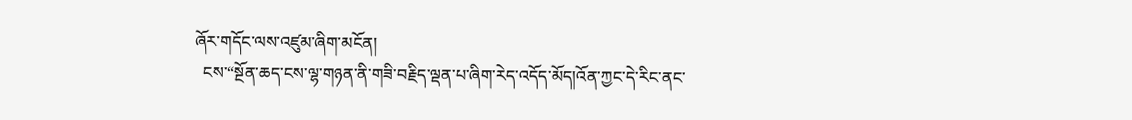ཞོར་གདོང་ལས་འཛུམ་ཞིག་མངོན།
  ངས་“སྔོན་ཆད་ངས་ལྷ་གཉན་ནི་གཟི་བརྗིད་ལྡན་པ་ཞིག་རེད་འདོད་མོད།འོན་ཀྱང་དེ་རིང་ནང་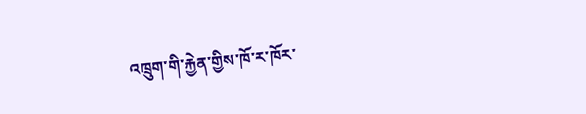འཁྲུག་གི་རྐྱེན་གྱིས་ཁོ་ར་ཁོར་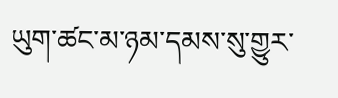ཡུག་ཚང་མ་ཉམ་དམས་སུ་གྱུར་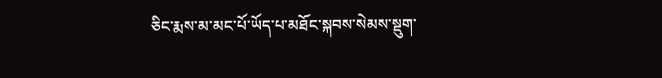ཅིང་རྨས་མ་མང་པོ་ཡོད་པ་མཐོང་སྐབས་སེམས་སྡུག་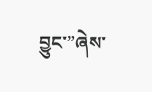བྱུང་”ཞེས་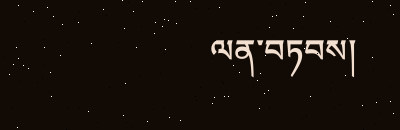ལན་བཏབས།